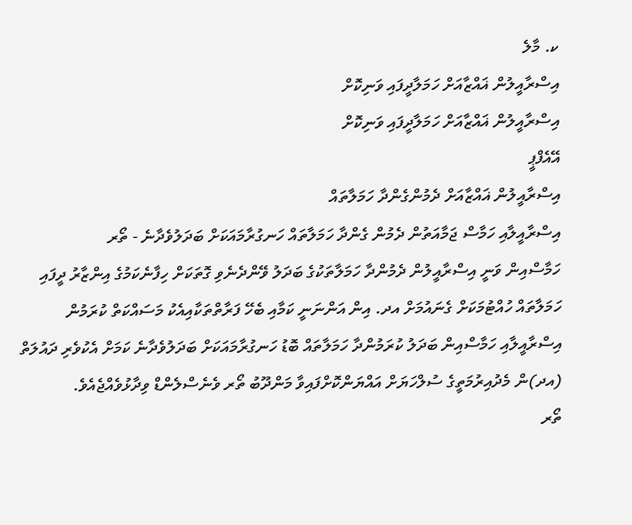ކ. މާލެ
އިސްރާއީލުން ޣައްޒާއަށް ހަމަލާދީފައި ވަނިކޮށް
އިސްރާއީލުން ޣައްޒާއަށް ހަމަލާދީފައި ވަނިކޮށް
އޭއެފްޕީ
އިސްރާއީލުން ޣައްޒާއަށް ދެމުންގެންދާ ހަމަލާތައް
އިސްރާއީލާއި ހަމާސް ޖަމާއަތުން ދެމުން ގެންދާ ހަމަލާތައް ހަނގުރާމައަކަށް ބަދަލުވެދާނެ - ތޯރ
ހަމާސްއިން ވަނީ އިސްރާއީލުން ދެމުންދާ ހަމަލާތަކުގެ ބަދަލު ވޭންދެނެވި ގޮތަކަށް ހިފާނެކަމުގެ އިންޒާރު ދީފައި
ހަމަލާތައް ހުއްޓުމަކަށް ގެނައުމަށް އދ. އިން އަންނަނީ ކަމާއި ބެހޭ ފަރާތްތަކާއިއެކު މަސައްކަތް ކުރަމުން
އިސްރާއީލާއި ހަމާސްއިން ބަދަލު ކުރަމުންދާ ހަމަލާތައް ބޮޑު ހަނގުރާމައަކަށް ބަދަލުވެދާނެ ކަމަށް އެކުވެރި ދައުލަތް (އދ)ން މެދުއިރުމަތީގެ ސުލްހަޔަށް އައްޔަންކޮށްފައިވާ މަންދޫބު ތޯރ ވެނެސްލެންޑް ވިދާޅުވެއްޖެއެވެ.
ތޯރ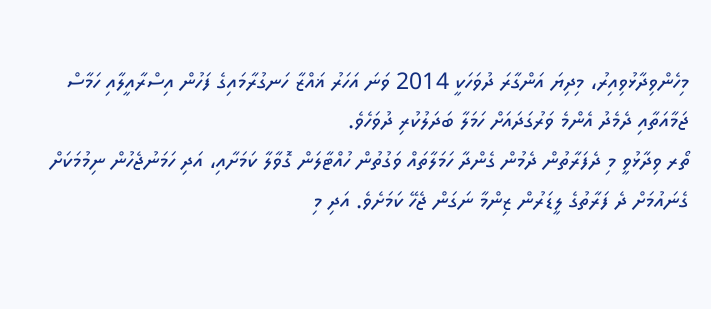މިހެންވިދާޅުވިއިރު، މިދިޔަ އަންގާރަ ދުވަހަކީ 2014 ވަނަ އަހަރު ޣައްޒާ ހަނގުރާމައިގެ ފަހުން އިސްރާއީލާއި ހަމާސް ޖަމާއަތާއި ދެމެދު އެންމެ ވަރުގަދައަށް ހަމަލާ ބަދަލުކުރި ދުވަހެވެ.
ތޯރ ވިދާޅުވީ މި ދެފަރާތުން ދެމުން ގެންދާ ހަމަލާތައް ވަގުތުން ހުއްޓާލަން ގޮވާލާ ކަމަށާއި، އަދި ހަމަނުޖެހުން ނިމުމަކަށް ގެނައުމަށް ދެ ފަރާތުގެ ލީޑަރުން ޒިންމާ ނަގަން ޖެހޭ ކަމަށެވެ. އަދި މި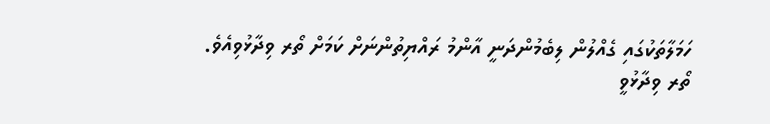ހަމަލާތަކުގައި ގެއްލުން ލިބެމުންދަނީ އާންމު ރައްޔިތުންނަށް ކަމަށް ތޯރ ވިދާޅުވިއެވެ.
ތޯރ ވިދާޅުވީ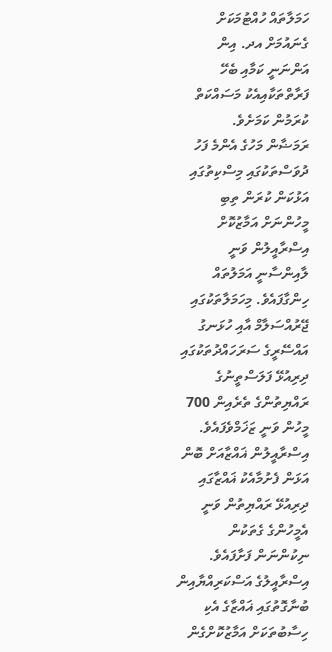ހަމަލާތައް ހުއްޓުމަކަށް ގެނައުމަށް އދ. އިން އަންނަނީ ކަމާއި ބެހޭ ފަރާތްތަކާއިއެކު މަސައްކަތް ކުރަމުން ކަމަށެވެ.
ރަމަޟާން މަހުގެ އެންމެ ފަހު ދުވަސްތަކުގައި މިސްކިތުގައި އަޅުކަން ކުރަން ތިބި މީހުންނަށް އަމާޒުކޮށް އިސްރާއީލުން ވަނީ ލާއިންސާނީ އަމަލުތައް ހިންގާފައެވެ. މިހަމަލާތަކުގައި ޖޭރުއްސަލާމް އާއި ހުޅަނގު އައްސޭރީގެ ސަރަހައްދުތަކުގައި ދިރިއުޅޭ ފަލަސްތީނުގެ ރައްޔިތުންގެ ތެރެއިން 700 މީހުން ވަނީ ޒަޚަމްވެފައެވެ.
އިސްރާއީލުން ޣައްޒާއަށް ބޮން އަޅަން ފެށުމާއެކު ޣައްޒާގައި ދިރިއުޅޭ ރައްޔިތުން ވަނީ އެމީހުންގެ ގެތަކުން ނިކުންނަން ފަށާފައެވެ. އިސްރާއީލުގެ އަސްކަރިއްޔާއިން ބުނާގޮތުގައި ޣައްޒާގެ އެކި ހިސާބުތަކަށް އަމާޒުކޮށްގެން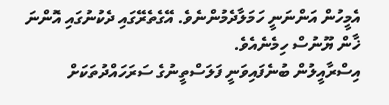އެމީހުން އަންނަނީ ހަމަލާދެމުންނެވެ. އޭގެތެރޭގައި ދެކުނުގައި އޮންނަ ޚާން ޔޫނުސް ހިމެނެއެވެ.
އިސްރާއީލުން ބުނެފައިވަނީ ފަލަސްތީނުގެ ސަރަހައްދުތަކަށް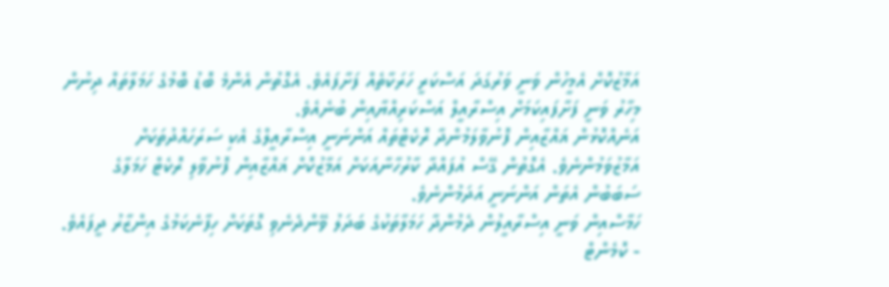އަމާޒުކޮށް އެމީހުން ވަނީ ވަރުގަދަ އަސްކަރީ ހަރަކާތެއް ފަށާފައެވެ. އެގޮތުން އެންމެ ބޮޑު ބޮމުގެ ހަމަލާތައް ދިނުން މިހާރު ވަނީ ފަށާފައިކަމަށް އިސްރާއީލް އަސްކަރިއްޔާއިން ބުނެއެވެ.
އަނެއްކޮޅުން ޣައްޒާއިން ފޮނުވާލަމުންދާ ރޮކެޓްތައް އަންނަނީ އިސްރާއީލްގެ އެކި ސަރަހައްދުތަކަށް އަމާޒުވަމުންނެވެ. އެގޮތުން ގޭސް އުފައްދާ ކާރުހާނާއަކަށް އަމާޒުކޮށް ޣައްޒާއިން ފޮނުވާލި ރޮކެޓް ހަމަލާގެ ސަބަބުން އެތަން އަންނަނީ އަދަމުންނެވެ.
ހަމާސްއިން ވަނީ އިސްރާއީލުން ދެމުންދާ ހަމަލާތަކުގެ ބަދަލު ވޭންދެނެވި ގޮތަކަށް ހިފާނެކަމުގެ އިންޒާރު ދީފައެވެ.
- ކޮމެންޓް